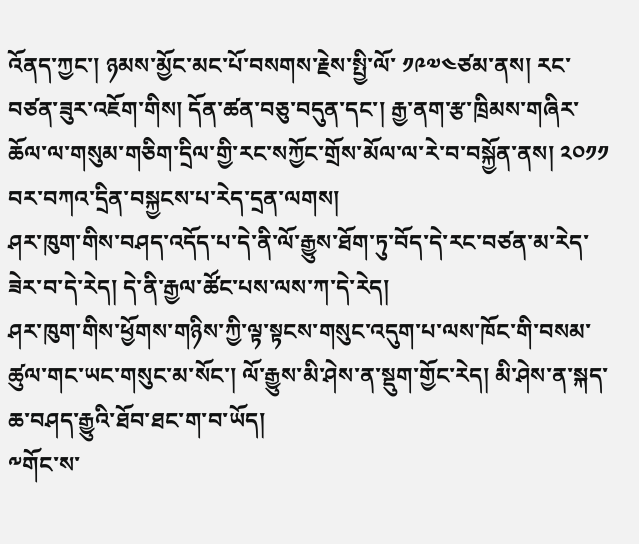འོནད་ཀྱང་། ཉམས་མྱོང་མང་པོ་བསགས་རྗེས་སྤྱི་ལོ་ ༡༩༧༤ཙམ་ནས། རང་བཙན་ཟུར་འཇོག་གིས། དོན་ཚན་བཅུ་བདུན་དང་། རྒྱ་ནག་རྩ་ཁྲིམས་གཞིར་ཆོལ་ལ་གསུམ་གཅིག་དྲིལ་གྱི་རང་སཀྱོང་གྲོས་མོལ་ལ་རེ་བ་བསྐྱོན་ནས། ༢༠༡༡ བར་བཀའ་དྲིན་བསྐྱངས་པ་རེད་དྲན་ལགས།
ཤར་ཁུག་གིས་བཤད་འདོད་པ་དེ་ནི་ལོ་རྒྱུས་ཐོག་ཏུ་བོད་དེ་རང་བཙན་མ་རེད་ཟེར་བ་དེ་རེད། དེ་ནི་རྒྱལ་ཚོང་པས་ལས་ཀ་དེ་རེད།
ཤར་ཁུག་གིས་ཕྱོགས་གཉིས་ཀྱི་ལྟ་སྟངས་གསུང་འདུག་པ་ལས་ཁོང་གི་བསམ་ཚུལ་གང་ཡང་གསུང་མ་སོང་། ལོ་རྒྱུས་མི་ཤེས་ན་སྡུག་གྱོང་རེད། མི་ཤེས་ན་སྐད་ཆ་བཤད་རྒྱུའི་ཐོབ་ཐང་ག་བ་ཡོད།
༸གོང་ས་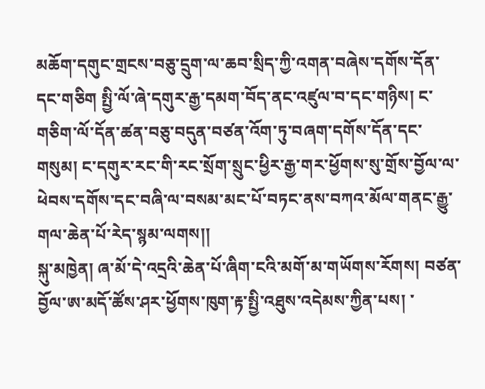མཆོག་དགུང་གྲངས་བཅུ་དྲུག་ལ་ཆབ་སྲིད་ཀྱི་འགན་བཞེས་དགོས་དོན་དང་གཅིག སྤྱི་ལོ་ཞེ་དགུར་རྒྱ་དམག་བོད་ནང་འཛུལ་བ་དང་གཉིས། ང་གཅིག་ལོ་དོན་ཚན་བཅུ་བདུན་བཙན་འོག་ཏུ་བཞག་དགོས་དོན་དང་གསུམ། ང་དགུར་རང་གི་རང་སྲོག་སྲུང་ཕྱིར་རྒྱ་གར་ཕྱོགས་སུ་གྲོས་བྱོལ་ལ་ཕེབས་དགོས་དང་བཞི་ལ་བསམ་མང་པོ་བཏང་ནས་བཀའ་མོལ་གནང་རྒྱུ་གལ་ཆེན་པོ་རེད་སྙམ་ལགས།།
སྐུ་མཁྱེན། ཞ་མོ་དེ་འདྲའི་ཆེན་པོ་ཞིག་ངའི་མགོ་མ་གཡོགས་རོགས། བཙན་བྱོལ་ཨ་མདོ་ཚོས་ཤར་ཕྱོགས་ཁུག་རྟ་སྤྱི་འཐུས་འདེམས་ཀྱིན་པས། ་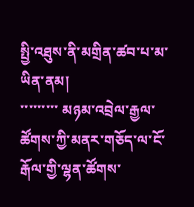སྤྱི་འཐུས་ནི་མགྲིན་ཚབ་པ་མ་ཡིན་ནམ།
་་་་་་་་་ མཉམ་འབྲེལ་རྒྱལ་ཚོགས་ཀྱི་མནར་གཅོད་ལ་ངོ་རྒོལ་གྱི་ལྷན་ཚོགས་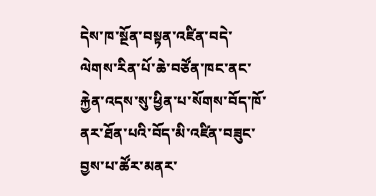དེས་ཁ་སྔོན་བསྟན་འཛིན་བདེ་ལེགས་རིན་པོ་ཆེ་བཙོན་ཁང་ནང་རྐྱེན་འདས་སུ་ཕྱིན་པ་སོགས་བོད་ཁོ་ནར་ཐོན་པའི་བོད་མི་འཛིན་བཟུང་བྱས་པ་ཚོར་མནར་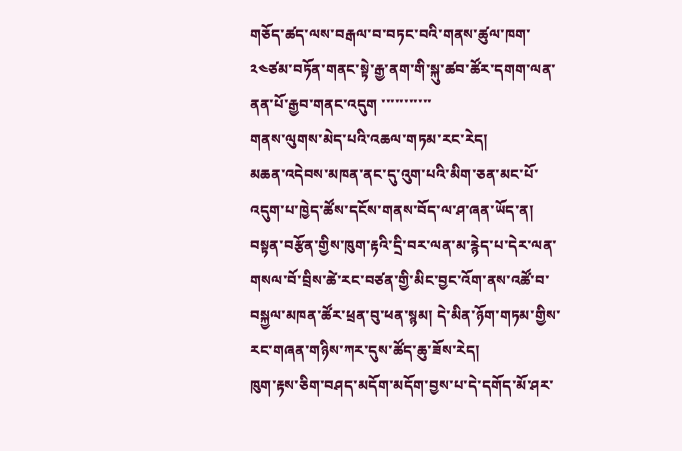གཅོད་ཚད་ལས་བརྒལ་བ་བཏང་བའི་གནས་ཚུལ་ཁག་༢༤ཙམ་བཏོན་གནང་སྟེ་རྒྱ་ནག་གི་སྐུ་ཚབ་ཚོར་དགག་ལན་ནན་པོ་རྒྱབ་གནང་འདུག ་་་་་་་་་་་
གནས་ལུགས་མེད་པའི་འཆལ་གཏམ་རང་རེད།
མཆན་འདེབས་མཁན་ནང་དུ་འུག་པའི་མིག་ཅན་མང་པོ་འདུག་པ་ཁྱེད་ཚོས་དངོས་གནས་བོད་ལ་ཤ་ཞན་ཡོད་ན། བསྟན་བརྩོན་གྱིས་ཁུག་རྟའི་དྲི་བར་ལན་མ་རྙེད་པ་དེར་ལན་གསལ་བོ་བྲིས་ཚེ་རང་བཙན་གྱི་མིང་བྱང་འོག་ནས་འཚོ་བ་བསྐྱལ་མཁན་ཚོར་ཕྲན་བུ་ཕན་སྙམ། དེ་མིན་ཉོག་གཏམ་གྱིས་རང་གཞན་གཉིས་ཀར་དུས་ཚོད་ཆུ་ཟོས་རེད།
ཁུག་རྟས་ཅིག་བཤད་མདོག་མདོག་བྱས་པ་དེ་དགོད་མོ་ཤར་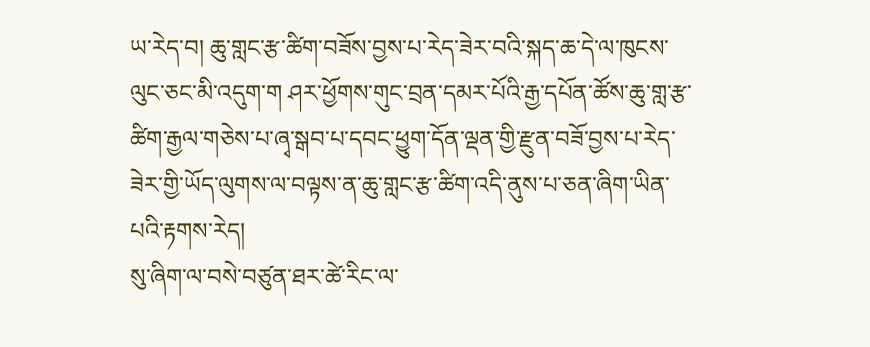ཡ་རེད་བ། ཆུ་གླང་རྩ་ཚིག་བཟོས་བྱས་པ་རེད་ཟེར་བའི་སྐད་ཆ་དེ་ལ་ཁུངས་ལུང་ཅང་མི་འདུག་ག ཤར་ཕྱོགས་གུང་བྲན་དམར་པོའི་རྒྱ་དཔོན་ཚོས་ཆུ་གླ་རྩ་ཚིག་རྒྱལ་གཅེས་པ་ཞྭ་སྒབ་པ་དབང་ཕྱུག་དོན་ལྡན་གྱི་རྫུན་བཟོ་བྱས་པ་རེད་ཟེར་གྱི་ཡོད་ལུགས་ལ་བལྟས་ན་ཆུ་གླང་རྩ་ཚིག་འདི་ནུས་པ་ཅན་ཞིག་ཡིན་པའི་རྟགས་རེད།
སུ་ཞིག་ལ་བསེ་བཙུན་ཐར་ཚེ་རིང་ལ་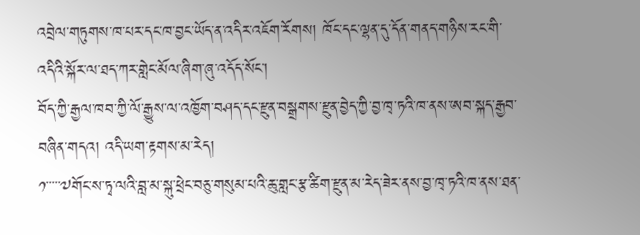འབྲེལ་གཏུགས་ཁ་པར་དང་ཁ་བྱང་ཡོད་ན་འདིར་འཇོག་རོགས། ཁོང་དང་ལྷན་དུ་དོན་གནད་གཉིས་རང་གི་འདིའི་སྐོར་ལ་ཐད་ཀར་གླེང་མོལ་ཞིག་ཞུ་འདོད་སོང་།
བོད་ཀྱི་རྒྱལ་ཁབ་ཀྱི་ལོ་རྒྱུས་ལ་འཁྱོག་བཤད་དང་རྫུན་བསྒྲགས་རྫུན་བྱེད་ཀྱི་བྱ་ཁྭ་ཏའི་ཁ་ནས་ཨབ་སྐད་རྒྱབ་བཞིན་གདའ། འདི་ཡག་རྟགས་མ་རེད།
༡་་་་་༧གོང་ས་ཏྭ་ལའི་བླ་མ་སྐུ་ཕྲེང་བཅུ་གསུམ་པའི་ཆུ་གླང་རྩ་ཚིག་རྫུན་མ་རེད་ཟེར་ནས་བྱ་ཁྭ་ཏའི་ཁ་ནས་ཐན་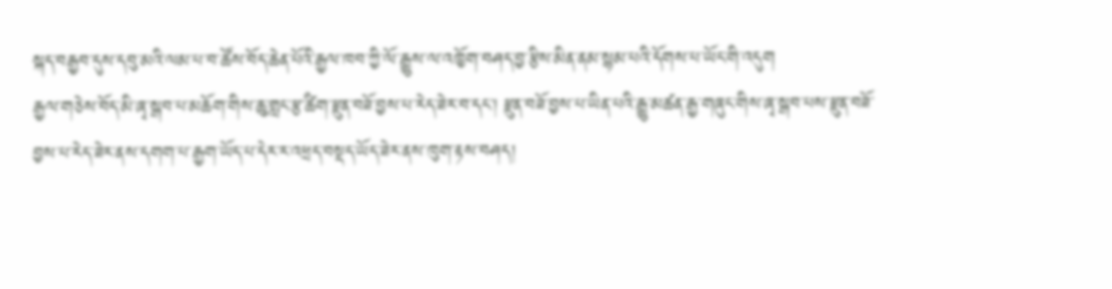སྐད་བརྒྱབ་དུས་དབུ་མའི་ལམ་པ་བ་ཚོས་བོད་ཆེན་པོའི་རྒྱལ་ཁབ་ཀྱི་ལོ་རྒྱུས་ལ་འཁྱོག་བཤད་བྱ་རྩིས་མིན་ནམ་སྙམ་པའི་དོགས་པ་ཡོང་གི་འདུག
རྒྱལ་གཅེས་བོད་མི་ཞྭ་སྒབ་པ་མཆོག་གིས་ཆུ་གླང་རྩ་ཚིག་རྫུན་བཟོ་བྱས་པ་རེད་ཟེར་བ་དང་། རྫུན་བཟོ་བྱས་པ་ཡིན་པའི་རྒྱུ་མཚན་རྒྱ་གཞུང་གིས་ཞྭ་སྒབ་པས་རྫུན་བཟོ་བྱས་པ་རེད་ཟེར་ནས་དགག་པ་རྒྱག་ཡོད་པ་དེར་ར་འཕྲད་བསྡད་ཡོད་ཟེར་ནས་ཁུག་རྟས་བཤད།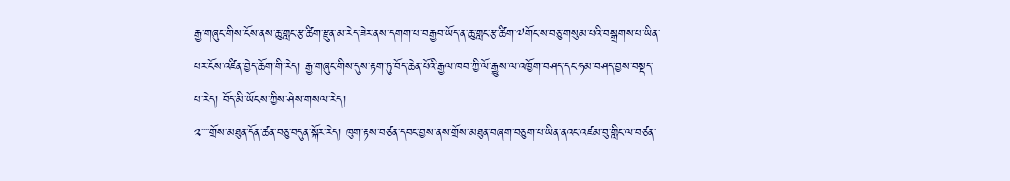རྒྱ་གཞུང་གིས་ངོས་ནས་ཆུ་གླང་རྩ་ཚིག་རྫུན་མ་རེད་ཟེར་ནས་དགག་པ་བརྒྱབ་ཡོད་ན་ཆུ་གླང་རྩ་ཚིག་༧གོང་ས་བཅུ་གསུམ་པའི་བསྒྲགས་པ་ཡིན་པར་ངོས་འཛིན་བྱེད་ཆོག་གི་རེད། རྒྱ་གཞུང་གིས་དུས་རྟག་ཏུ་བོད་ཆེན་པོའི་རྒྱལ་ཁབ་ཀྱི་ལོ་རྒྱུས་ལ་འཁྱོག་བཤད་དང་ཧམ་བཤད་བྱས་བསྡད་པ་རེད། བོད་མི་ཡོངས་ཀྱིས་ཤེས་གསལ་རེད།
༢་་་་གྲོས་མཐུན་དོན་ཚན་བཅུ་བདུན་སྐོར་རེད། ཁུག་རྟས་བཙན་དབང་བྱས་ནས་གྲོས་མཐུན་བཞག་བཅུག་པ་ཡིན་ནའང་འཛམ་བུ་གླིང་ལ་བཙན་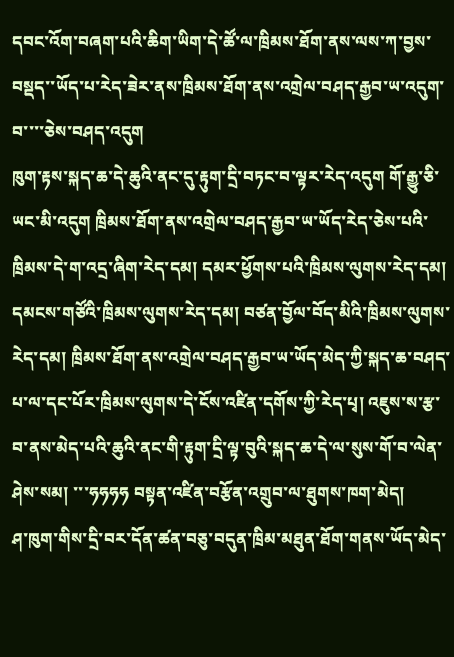དབང་འོག་བཞག་པའི་ཆིག་ཡིག་དེ་ཚོ་ལ་ཁྲིམས་ཐོག་ནས་ལས་ཀ་བྱས་བསྡད་་ཡོད་པ་རེད་ཟེར་ནས་ཁྲིམས་ཐོག་ནས་འགྲེལ་བཤད་རྒྱབ་ཡ་འདུག་བ་་་་ཅེས་བཤད་འདུག
ཁུག་རྟས་སྐད་ཆ་དེ་ཆུའི་ནང་དུ་རྟུག་དྲི་བཏང་བ་ལྟར་རེད་འདུག གོ་རྒྱུ་ཅི་ཡང་མི་འདུག ཁྲིམས་ཐོག་ནས་འགྲེལ་བཤད་རྒྱབ་ཡ་ཡོད་རེད་ཅེས་པའི་ཁྲིམས་དེ་ག་འདྲ་ཞིག་རེད་དམ། དམར་ཕྱོགས་པའི་ཁྲིམས་ལུགས་རེད་དམ། དམངས་གཙོའི་ཁྲིམས་ལུགས་རེད་དམ། བཙན་བྱོལ་བོད་མིའི་ཁྲིམས་ལུགས་རེད་དམ། ཁྲིམས་ཐོག་ནས་འགྲེལ་བཤད་རྒྱབ་ཡ་ཡོད་མེད་ཀྱི་སྐད་ཆ་བཤད་པ་ལ་དང་པོར་ཁྲིམས་ལུགས་དེ་ངོས་འཛིན་དགོས་ཀྱི་རེད་པྭ། འཇུས་ས་རྩ་བ་ནས་མེད་པའི་ཆུའི་ནང་གི་རྟུག་དྲི་ལྟ་བུའི་སྐད་ཆ་དེ་ལ་སུས་གོ་བ་ལེན་ཤེས་སམ། ་་་ཧཧཧཧ བསྟན་འཛིན་བརྩོན་འགྲུབ་ལ་ཐུགས་ཁག་མེད།
ཤ་ཁུག་གིས་དྲི་བར་དོན་ཚན་བཅུ་བདུན་ཁྲིམ་མཐུན་ཐོག་གནས་ཡོད་མེད་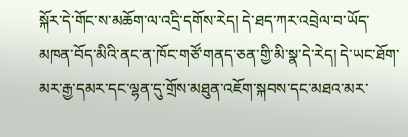སྐོར་དེ་གོང་ས་མཆོག་ལ་འདྲི་དགོས་རེད། དེ་ཐད་ཀར་འབྲེལ་བ་ཡོད་མཁན་བོད་མིའི་ནང་ན་ཁོང་གཙོ་གནད་ཅན་གྱི་མི་སྣ་དེ་རེད། དེ་ཡང་ཐོག་མར་རྒྱ་དམར་དང་ལྷན་དུ་གྲོས་མཐུན་འཇོག་སྐབས་དང་མཐའ་མར་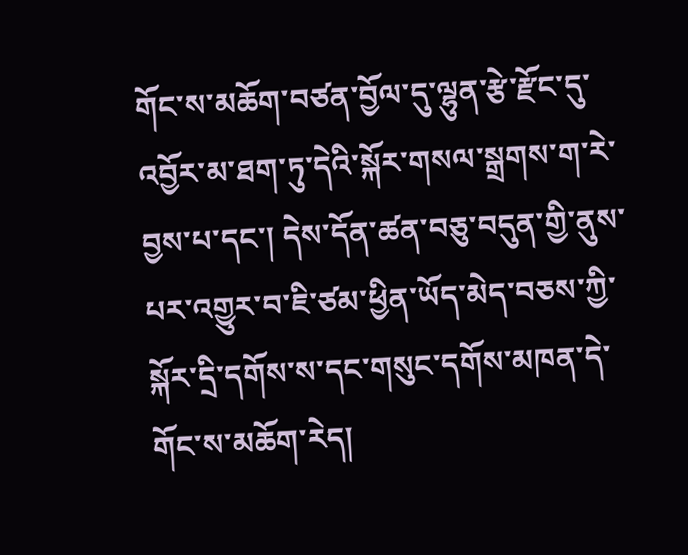གོང་ས་མཆོག་བཙན་བྱོལ་དུ་ལྷུན་རྩེ་རྫོང་དུ་འབྱོར་མ་ཐག་ཏུ་དེའི་སྐོར་གསལ་སྒྲགས་ག་རེ་བྱས་པ་དང་། དེས་དོན་ཚན་བཅུ་བདུན་གྱི་ནུས་པར་འགྱུར་བ་ཇི་ཙམ་ཕྱིན་ཡོད་མེད་བཅས་ཀྱི་སྐོར་དྲི་དགོས་ས་དང་གསུང་དགོས་མཁན་དེ་གོང་ས་མཆོག་རེད།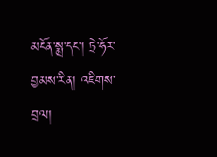མངོན་སྨྲ་དང་། ཏྲེ་ཧོར་བྱམས་རིན། འཇིགས་བྲལ།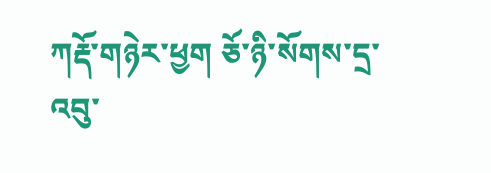ཀརྡོ་གཉེར་ཕྱག ཅོ་ཉི་སོགས་དྲ་འབུ་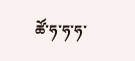ཚོ་ཧ་ཧ་ཧ་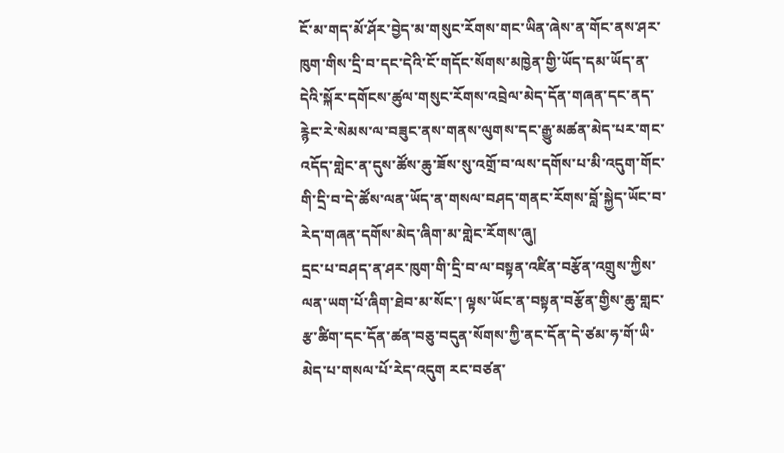ངོ་མ་གད་མོ་ཤོར་བྱེད་མ་གསུང་རོགས་གང་ཡིན་ཞེས་ན་གོང་ནས་ཤར་ཁུག་གིས་དྲི་བ་དང་དེའི་ངོ་གདོང་སོགས་མཁྱེན་གྱི་ཡོད་དམ་ཡོད་ན་དེའི་སྐོར་དགོངས་ཚུལ་གསུང་རོགས་འབྲེལ་མེད་དོན་གཞན་དང་ནད་རྙེང་རེ་སེམས་ལ་བཟུང་ནས་གནས་ལུགས་དང་རྒྱུ་མཚན་མེད་པར་གང་འདོད་གླེང་ན་དུས་ཚོས་ཆུ་ཟོས་སུ་འགྲོ་བ་ལས་དགོས་པ་མི་འདུག་གོང་གི་དྲི་བ་དེ་ཚོས་ལན་ཡོད་ན་གསལ་བཤད་གནང་རོགས་བློ་སྐྱེད་ཡོང་བ་རེད་གཞན་དགོས་མེད་ཞིག་མ་གླེང་རོགས་ཞུ།
དྲང་པ་བཤད་ན་ཤར་ཁུག་གི་དྲི་བ་ལ་བསྟན་འཛིན་བརྩོན་འགྲུས་ཀྱིས་ལན་ཡག་པོ་ཞིག་ཐེབ་མ་སོང་། ལྟས་ཡོང་ན་བསྟན་བརྩོན་གྱིས་ཆུ་གླང་རྩ་ཚིག་དང་དོན་ཚན་བཅུ་བདུན་སོགས་ཀྱི་ནང་དོན་དེ་ཙམ་ཧ་གོ་ཡི་མེད་པ་གསལ་པོ་རེད་འདུག རང་བཙན་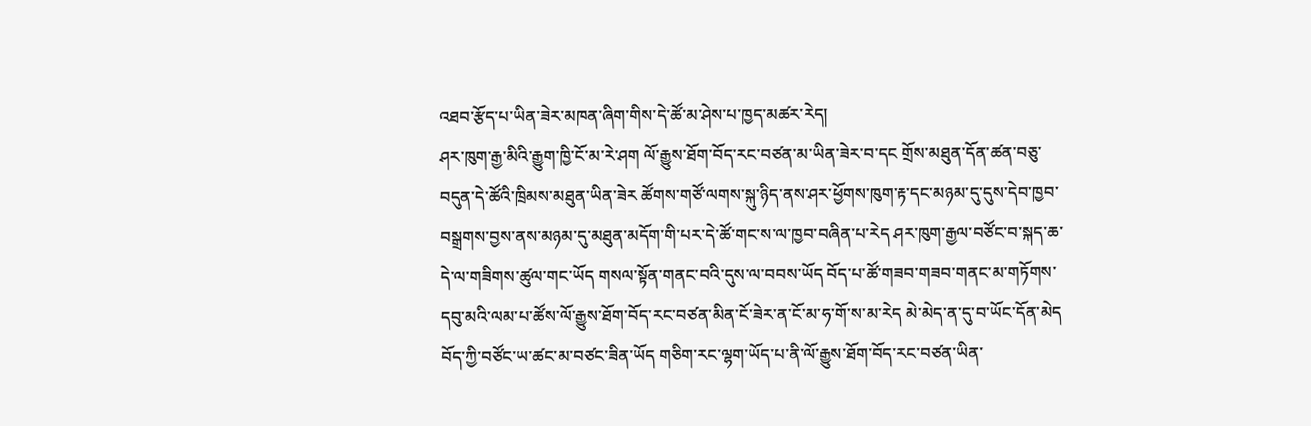འཐབ་རྩོད་པ་ཡིན་ཟེར་མཁན་ཞིག་གིས་དེ་ཚོ་མ་ཤེས་པ་ཁྱད་མཚར་རེད།
ཤར་ཁུག་རྒྱ་མིའི་རྒྱུག་ཁྱི་ངོ་མ་རེ་ཤག ལོ་རྒྱུས་ཐོག་བོད་རང་བཙན་མ་ཡིན་ཟེར་བ་དང གྲོས་མཐུན་དོན་ཚན་བཅུ་བདུན་དེ་ཚོའི་ཁྲིམས་མཐུན་ཡིན་ཟེར ཚོགས་གཙོ་ལགས་སྐུ་ཉིད་ནས་ཤར་ཕྱོགས་ཁུག་རྟ་དང་མཉམ་དུ་དུས་དེབ་ཁྱབ་བསྒྲགས་བྱས་ནས་མཉམ་དུ་མཐུན་མདོག་གི་པར་དེ་ཚོ་གང་ས་ལ་ཁྱབ་བཞིན་པ་རེད ཤར་ཁུག་རྒྱལ་བཙོང་བ་སྐད་ཆ་དེ་ལ་གཟིགས་ཚུལ་གང་ཡོད གསལ་སྟོན་གནང་བའི་དུས་ལ་བབས་ཡོད བོད་པ་ཚོ་གཟབ་གཟབ་གནང་མ་གཏོགས་དབུ་མའི་ལམ་པ་ཚོས་ལོ་རྒྱུས་ཐོག་བོད་རང་བཙན་མིན་ངོ་ཟེར་ན་ངོ་མ་ཧ་གོ་ས་མ་རེད མེ་མེད་ན་དུ་བ་ཡོང་དོན་མེད བོད་ཀྱི་བཙོང་ཡ་ཚང་མ་བཙང་ཟིན་ཡོད གཅིག་རང་ལྷག་ཡོད་པ་ནི་ལོ་རྒྱུས་ཐོག་བོད་རང་བཙན་ཡིན་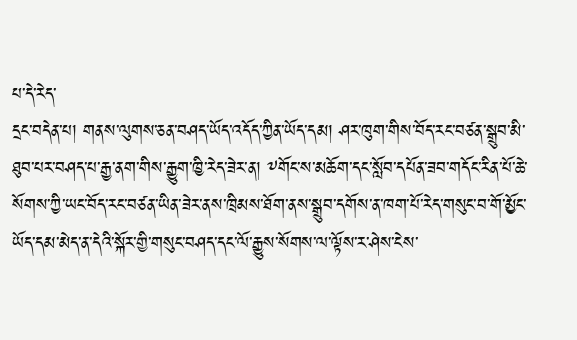པ་དེ་རེད་
དྲང་བདེན་པ། གནས་ལུགས་ཅན་བཤད་ཡོད་འདོད་ཀྱིན་ཡོད་དམ། ཤར་ཁུག་གིས་བོད་རང་བཙན་སྒྲུབ་མི་ཐུབ་པར་བཤད་པ་རྒྱ་ནག་གིས་རྒྱུག་ཁྱི་རེད་ཟེར་ན། ༸གོང་ས་མཆོག་དང་སློབ་དཔོན་ཟབ་གདོང་རིན་པོ་ཆེ་སོགས་ཀྱི་ཡང་བོད་རང་བཙན་ཡིན་ཟེར་ནས་ཁྲིམས་ཐོག་ནས་སྒྲུབ་དགོས་ན་ཁག་པོ་རེད་གསུང་བ་གོ་མྱོང་ཡོད་དམ་མེད་ན་དེའི་སྐོར་གྱི་གསུང་བཤད་དང་ལོ་རྒྱུས་སོགས་ལ་ལྟོས་ར་ཤེས་ངེས་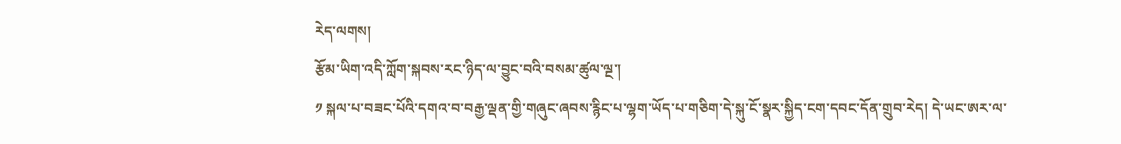རེད་ལགས།
རྩོམ་ཡིག་འདི་ཀློག་སྐབས་རང་ཉིད་ལ་བྱུང་བའི་བསམ་ཚུལ་ལྔ་།
༡ སྐལ་པ་བཟང་པོའི་དགའ་བ་བརྒྱ་ལྡན་གྱི་གཞུང་ཞབས་རྙིང་པ་ལྷག་ཡོད་པ་གཅིག་དེ་སྐུ་ངོ་སྣར་སྐྱིད་ངག་དབང་དོན་གྲུབ་རེད། དེ་ཡང་ཨར་ལ་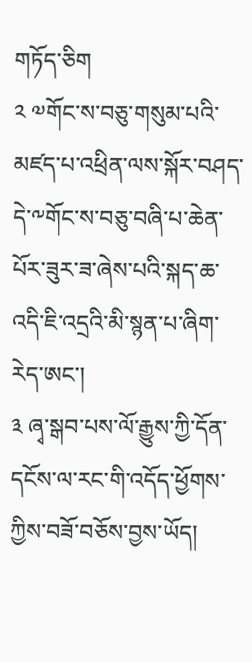གཏོད་ཅིག
༢ ༧གོང་ས་བཅུ་གསུམ་པའི་མཛད་པ་འཕྲིན་ལས་སྐོར་བཤད་དེ་༸གོང་ས་བཅུ་བཞི་པ་ཆེན་པོར་ཟུར་ཟ་ཞེས་པའི་སྐད་ཆ་འདི་ཇི་འདྲའི་མི་སྙན་པ་ཞིག་རེད་ཨང་།
༣ ཞྭ་སྒབ་པས་ལོ་རྒྱུས་ཀྱི་དོན་དངོས་ལ་རང་གི་འདོད་ཕྱོགས་ཀྱིས་བཟོ་བཅོས་བྱས་ཡོད།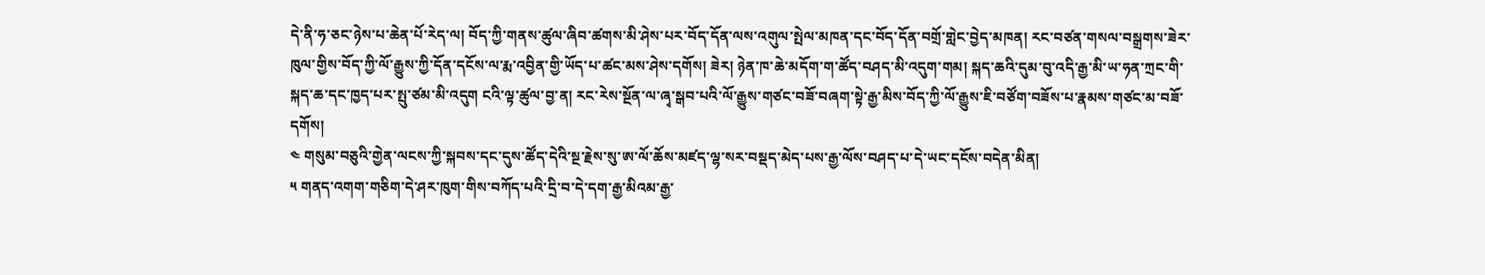དེ་ནི་ཧ་ཅང་ཉེས་པ་ཆེན་པོ་རེད་ལ། བོད་ཀྱི་གནས་ཚུལ་ཞིབ་ཚགས་མི་ཤེས་པར་བོད་དོན་ལས་འགུལ་སྤེལ་མཁན་དང་བོད་དོན་བགྲོ་གླེང་བྱེད་མཁན། རང་བཙན་གསལ་བསྒྲགས་ཟེར་ཁུལ་གྱིས་བོད་ཀྱི་ལོ་རྒྱུས་ཀྱི་དོན་དངོས་ལ་རྨ་འབྱིན་གྱི་ཡོད་པ་ཚང་མས་ཤེས་དགོས། ཟེར། ཉེན་ཁ་ཆེ་མདོག་ག་ཚོད་བཤད་མི་འདུག་གམ། སྐད་ཆའི་དུམ་བུ་འདི་རྒྱ་མི་ཡ་ཧན་ཀྲང་གི་སྐད་ཆ་དང་ཁྱད་པར་སྤུ་ཙམ་མི་འདུག ངའི་ལྟ་ཚུལ་བྱ་ན། རང་རེས་སྔོན་ལ་ཞྭ་སྒབ་པའི་ལོ་རྒྱུས་གཙང་བཟོ་བཞག་སྟེ་རྒྱ་མིས་བོད་ཀྱི་ལོ་རྒྱུས་ཇི་བཙོག་བཟོས་པ་རྣམས་གཙང་མ་བཟོ་དགོས།
༤ གསུམ་བཅུའི་གྱེན་ལངས་ཀྱི་སྐབས་དང་དུས་ཚོད་དེའི་སྔ་རྗེས་སུ་ཨ་ལོ་ཆོས་མཛད་ལྷ་སར་བསྡད་མེད་པས་རྒྱ་ལོས་བཤད་པ་དེ་ཡང་དངོས་བདེན་མིན།
༥ གནད་འགག་གཅིག་དེ་ཤར་ཁུག་གིས་བཀོད་པའི་དྲི་བ་དེ་དག་རྒྱ་མིའམ་རྒྱ་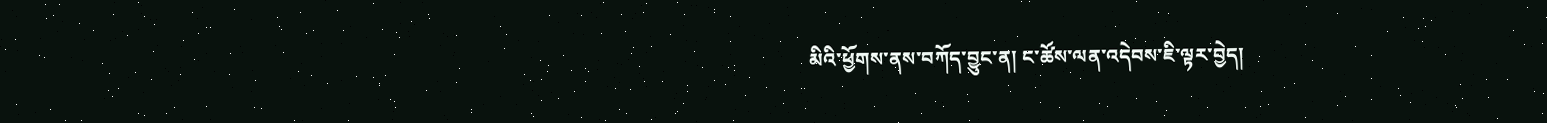མིའི་ཕྱོགས་ནས་བཀོད་བྱུང་ན། ང་ཚོས་ལན་འདེབས་ཇི་ལྟར་བྱེད།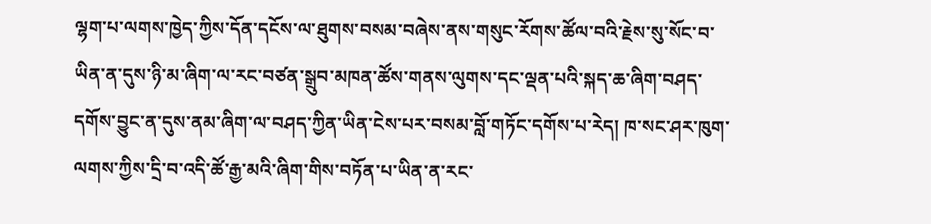ལྷག་པ་ལགས་ཁྱེད་ཀྱིས་དོན་དངོས་ལ་ཐུགས་བསམ་བཞེས་ནས་གསུང་རོགས་ཚོལ་བའི་རྗེས་སུ་སོང་བ་ཡིན་ན་དུས་ཉི་མ་ཞིག་ལ་རང་བཙན་སྒྲུབ་མཁན་ཚོས་གནས་ལུགས་དང་ལྡན་པའི་སྐད་ཆ་ཞིག་བཤད་དགོས་བྱུང་ན་དུས་ནམ་ཞིག་ལ་བཤད་ཀྱིན་ཡིན་ངེས་པར་བསམ་བློ་གཏོང་དགོས་པ་རེད། ཁ་སང་ཤར་ཁུག་ལགས་ཀྱིས་དྲི་བ་འདི་ཚོ་རྒྱ་མའི་ཞིག་གིས་བཏོན་པ་ཡིན་ན་རང་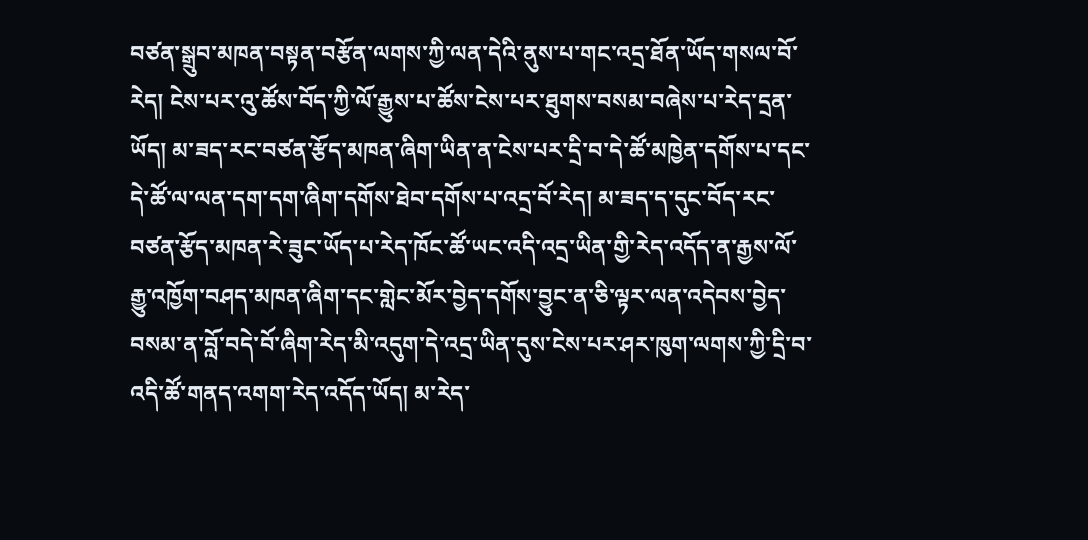བཙན་སྒྲུབ་མཁན་བསྟན་བརྩོན་ལགས་ཀྱི་ལན་དེའི་ནུས་པ་གང་འདྲ་ཐོན་ཡོད་གསལ་བོ་རེད། ངེས་པར་འུ་ཚོས་བོད་ཀྱི་ལོ་རྒྱུས་པ་ཚོས་ངེས་པར་ཐུགས་བསམ་བཞེས་པ་རེད་དྲན་ཡོད། མ་ཟད་རང་བཙན་རྩོད་མཁན་ཞིག་ཡིན་ན་ངེས་པར་དྲི་བ་དེ་ཚོ་མཁྱེན་དགོས་པ་དང་དེ་ཚོ་ལ་ལན་དག་དག་ཞིག་དགོས་ཐེབ་དགོས་པ་འདྲ་བོ་རེད། མ་ཟད་ད་དུང་བོད་རང་བཙན་རྩོད་མཁན་རེ་ཟུང་ཡོད་པ་རེད་ཁོང་ཚོ་ཡང་འདི་འདྲ་ཡིན་གྱི་རེད་འདོད་ན་རྒྱས་ལོ་རྒྱུ་འཁྱོག་བཤད་མཁན་ཞིག་དང་གླེང་མོར་བྱེད་དགོས་བྱུང་ན་ཅི་ལྟར་ལན་འདེབས་བྱེད་བསམ་ན་བློ་བདེ་བོ་ཞིག་རེད་མི་འདུག་དེ་འདྲ་ཡིན་དུས་ངེས་པར་ཤར་ཁུག་ལགས་ཀྱི་དྲི་བ་འདི་ཚོ་གནད་འགག་རེད་འདོད་ཡོད། མ་རེད་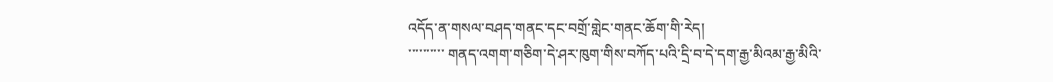འདོད་ན་གསལ་བཤད་གནང་དང་བགྲོ་གླེང་གནང་ཆོག་གི་རེད།
་་་་་་་་་་ གནད་འགག་གཅིག་དེ་ཤར་ཁུག་གིས་བཀོད་པའི་དྲི་བ་དེ་དག་རྒྱ་མིའམ་རྒྱ་མིའི་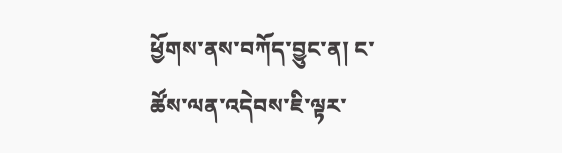ཕྱོགས་ནས་བཀོད་བྱུང་ན། ང་ཚོས་ལན་འདེབས་ཇི་ལྟར་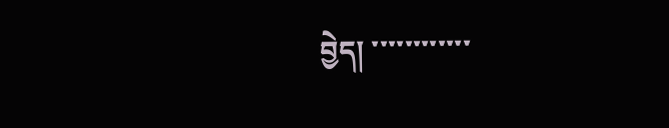བྱེད། ་་་་་་་་་་་་